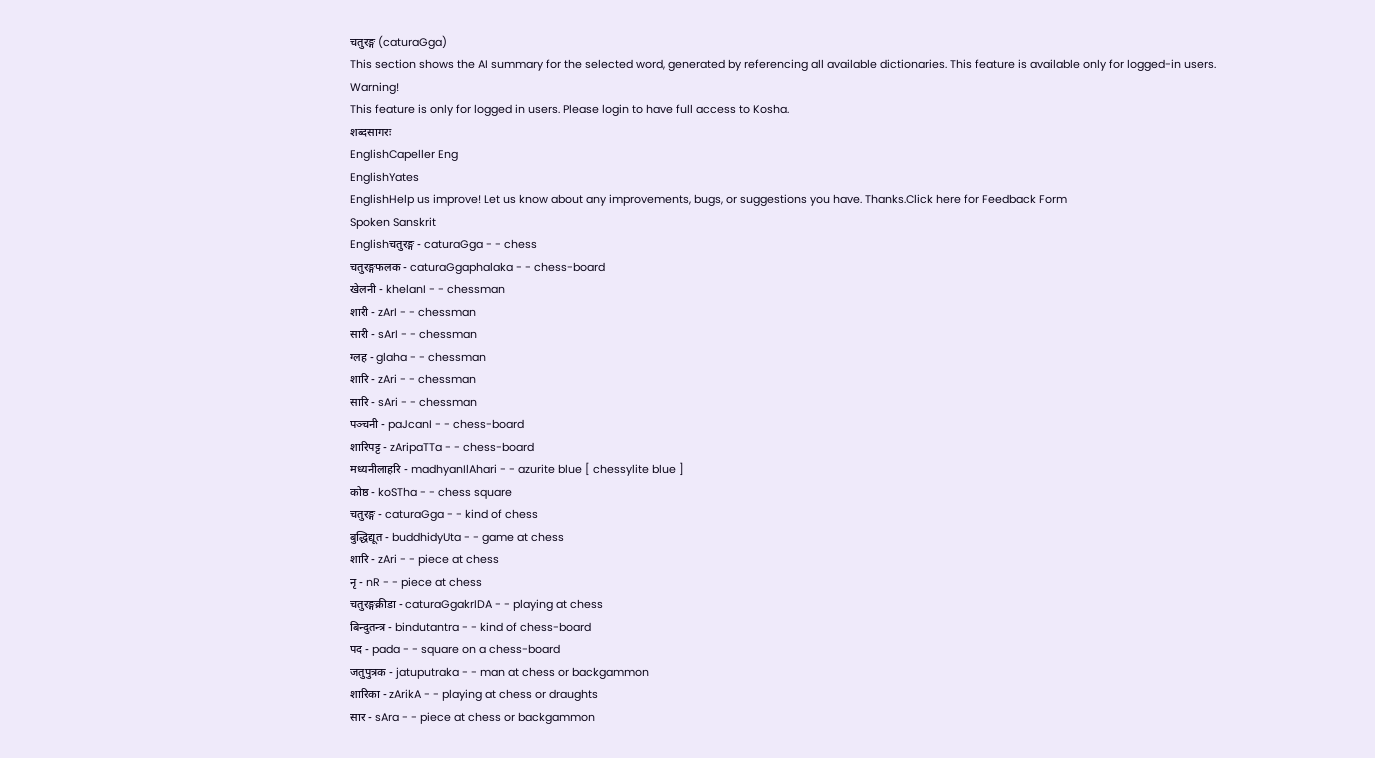चतुरङ्ग (caturaGga)
This section shows the AI summary for the selected word, generated by referencing all available dictionaries. This feature is available only for logged-in users.
Warning!
This feature is only for logged in users. Please login to have full access to Kosha.
शब्दसागरः
EnglishCapeller Eng
EnglishYates
EnglishHelp us improve! Let us know about any improvements, bugs, or suggestions you have. Thanks.Click here for Feedback Form
Spoken Sanskrit
Englishचतुरङ्ग - caturaGga - - chess
चतुरङ्गफलक - caturaGgaphalaka - - chess-board
खेलनी - khelanI - - chessman
शारी - zArI - - chessman
सारी - sArI - - chessman
ग्लह - glaha - - chessman
शारि - zAri - - chessman
सारि - sAri - - chessman
पञ्चनी - paJcanI - - chess-board
शारिपट्ट - zAripaTTa - - chess-board
मध्यनीलाहरि - madhyanIlAhari - - azurite blue [ chessylite blue ]
कोष्ठ - koSTha - - chess square
चतुरङ्ग - caturaGga - - kind of chess
बुद्धिद्यूत - buddhidyUta - - game at chess
शारि - zAri - - piece at chess
नृ - nR - - piece at chess
चतुरङ्गक्रीडा - caturaGgakrIDA - - playing at chess
बिन्दुतन्त्र - bindutantra - - kind of chess-board
पद - pada - - square on a chess-board
जतुपुत्रक - jatuputraka - - man at chess or backgammon
शारिका - zArikA - - playing at chess or draughts
सार - sAra - - piece at chess or backgammon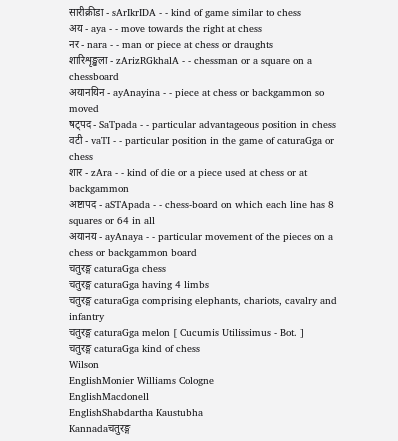सारीक्रीडा - sArIkrIDA - - kind of game similar to chess
अय - aya - - move towards the right at chess
नर - nara - - man or piece at chess or draughts
शारिशृङ्खला - zArizRGkhalA - - chessman or a square on a chessboard
अयानयिन - ayAnayina - - piece at chess or backgammon so moved
षट्पद - SaTpada - - particular advantageous position in chess
वटी - vaTI - - particular position in the game of caturaGga or chess
शार - zAra - - kind of die or a piece used at chess or at backgammon
अष्टापद - aSTApada - - chess-board on which each line has 8 squares or 64 in all
अयानय - ayAnaya - - particular movement of the pieces on a chess or backgammon board
चतुरङ्ग caturaGga chess
चतुरङ्ग caturaGga having 4 limbs
चतुरङ्ग caturaGga comprising elephants, chariots, cavalry and infantry
चतुरङ्ग caturaGga melon [ Cucumis Utilissimus - Bot. ]
चतुरङ्ग caturaGga kind of chess
Wilson
EnglishMonier Williams Cologne
EnglishMacdonell
EnglishShabdartha Kaustubha
Kannadaचतुरङ्ग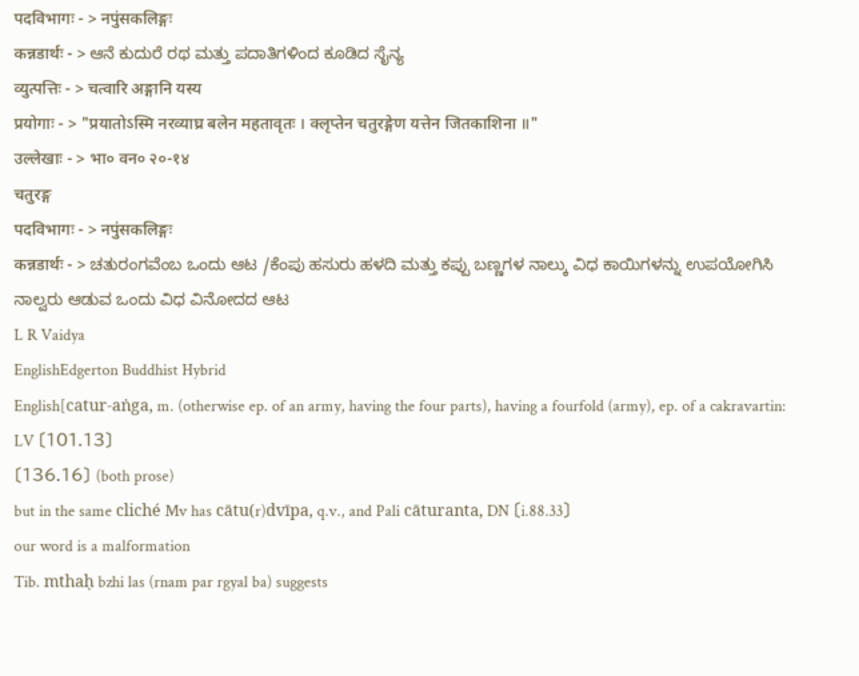पदविभागः - > नपुंसकलिङ्गः
कन्नडार्थः - > ಆನೆ ಕುದುರೆ ರಥ ಮತ್ತು ಪದಾತಿಗಳಿಂದ ಕೂಡಿದ ಸೈನ್ಯ
व्युत्पत्तिः - > चत्वारि अङ्गानि यस्य
प्रयोगाः - > "प्रयातोऽस्मि नरव्याघ्र बलेन महतावृतः । क्लृप्तेन चतुरङ्गेण यत्तेन जितकाशिना ॥"
उल्लेखाः - > भा० वन० २०-१४
चतुरङ्ग
पदविभागः - > नपुंसकलिङ्गः
कन्नडार्थः - > ಚತುರಂಗವೆಂಬ ಒಂದು ಆಟ /ಕೆಂಪು ಹಸುರು ಹಳದಿ ಮತ್ತು ಕಪ್ಪು ಬಣ್ಣಗಳ ನಾಲ್ಕು ವಿಧ ಕಾಯಿಗಳನ್ನು ಉಪಯೋಗಿಸಿ ನಾಲ್ವರು ಆಡುವ ಒಂದು ವಿಧ ವಿನೋದದ ಆಟ
L R Vaidya
EnglishEdgerton Buddhist Hybrid
English[catur-aṅga, m. (otherwise ep. of an army, having the four parts), having a fourfold (army), ep. of a cakravartin: LV 〔101.13〕
〔136.16〕 (both prose)
but in the same cliché Mv has cātu(r)dvīpa, q.v., and Pali cāturanta, DN 〔i.88.33〕
our word is a malformation
Tib. mthaḥ bzhi las (rnam par rgyal ba) suggests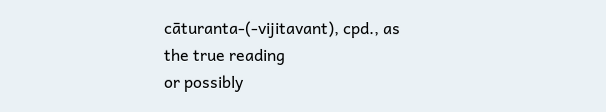cāturanta-(-vijitavant), cpd., as the true reading
or possibly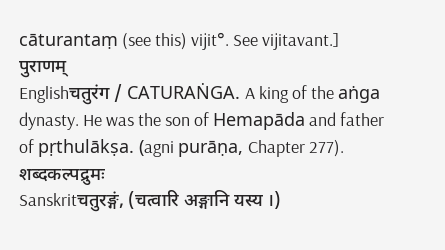cāturantaṃ (see this) vijit°. See vijitavant.]
पुराणम्
Englishचतुरंग / CATURAṄGA. A king of the aṅga dynasty. He was the son of Hemapāda and father of pṛthulākṣa. (agni purāṇa, Chapter 277).
शब्दकल्पद्रुमः
Sanskritचतुरङ्गं, (चत्वारि अङ्गानि यस्य ।)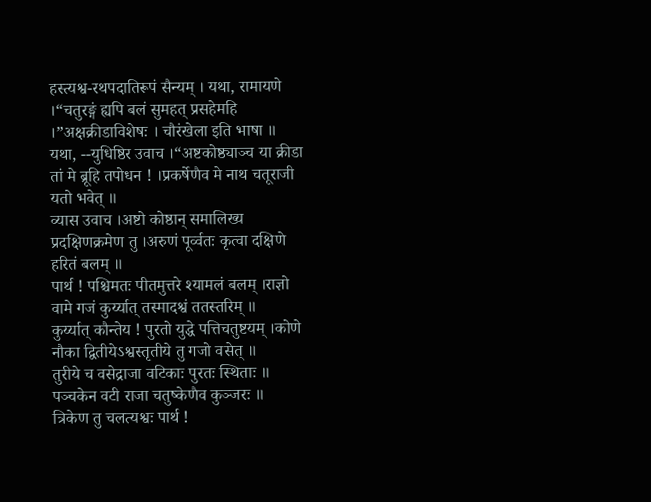हस्त्यश्व-रथपदातिरूपं सैन्यम् । यथा, रामायणे ।“चतुरङ्गं ह्यपि बलं सुमहत् प्रसहेमहि ।”अक्षक्रीडाविशेषः । चौरंखेला इति भाषा ॥
यथा, --युधिष्ठिर उवाच ।“अष्टकोष्ठ्याञ्च या क्रीडा तां मे ब्रूहि तपोधन ! ।प्रकर्षेणैव मे नाथ चतूराजी यतो भवेत् ॥
व्यास उवाच ।अष्टो कोष्ठान् समालिख्य प्रदक्षिणक्रमेण तु ।अरुणं पूर्व्वतः कृत्वा दक्षिणे हरितं बलम् ॥
पार्थ ! पश्चिमतः पीतमुत्तरे श्यामलं बलम् ।राज्ञो वामे गजं कुर्य्यात् तस्मादश्वं ततस्तरिम् ॥
कुर्य्यात् कौन्तेय ! पुरतो युद्धे पत्तिचतुष्टयम् ।कोणे नौका द्वितीयेऽश्वस्तृतीये तु गजो वसेत् ॥
तुरीये च वसेद्राजा वटिकाः पुरतः स्थिताः ॥
पञ्चकेन वटी राजा चतुष्केणैव कुञ्जरः ॥
त्रिकेण तु चलत्यश्वः पार्थ !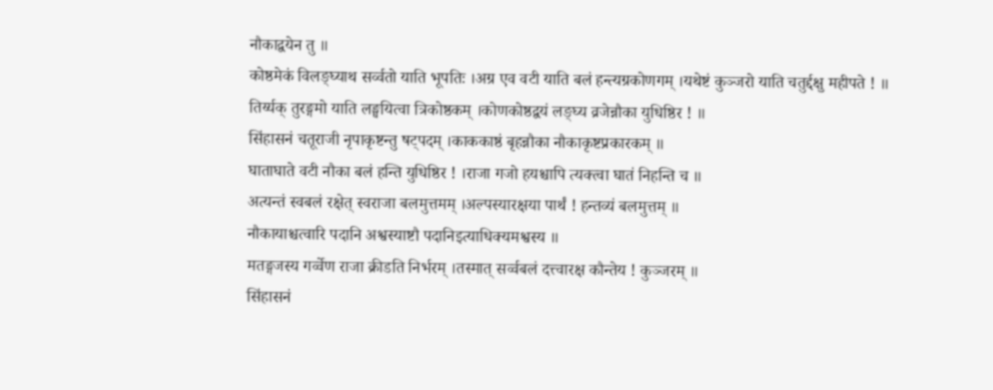नौकाद्वयेन तु ॥
कोष्ठमेकं विलङ्घ्याथ सर्व्वतो याति भूपतिः ।अग्र एव वटी याति बलं हन्त्यग्रकोणगम् ।यथेष्टं कुञ्जरो याति चतुर्द्दक्षु महीपते ! ॥
तिर्य्यक् तुरङ्गमो याति लङ्घयित्वा त्रिकोष्ठकम् ।कोणकोष्ठद्वयं लङ्घ्य व्रजेन्नौका युधिष्ठिर ! ॥
सिंहासनं चतूराजी नृपाकृष्टन्तु षट्पदम् ।काककाष्ठं बृहन्नौका नौकाकृष्टप्रकारकम् ॥
घाताघाते वटी नौका बलं हन्ति युधिष्ठिर ! ।राजा गजो हयश्चापि त्यक्त्वा घातं निहन्ति च ॥
अत्यन्तं स्वबलं रक्षेत् स्वराजा बलमुत्तमम् ।अल्पस्यारक्षया पार्थं ! हन्तव्यं बलमुत्तम् ॥
नौकायाश्चत्वारि पदानि अश्वस्याष्टौ पदानिइत्याधिक्यमश्वस्य ॥
मतङ्गजस्य गर्व्वेण राजा क्रीडति निर्भरम् ।तस्मात् सर्व्वबलं दत्त्वारक्ष कौन्तेय ! कुञ्जरम् ॥
सिंहासनं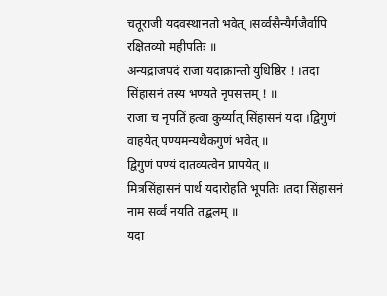चतूराजी यदवस्थानतो भवेत् ।सर्व्वसैन्यैर्गजैर्वापि रक्षितव्यो महीपतिः ॥
अन्यद्राजपदं राजा यदाक्रान्तो युधिष्ठिर ! ।तदा सिंहासनं तस्य भण्यते नृपसत्तम् ! ॥
राजा च नृपतिं हत्वा कुर्य्यात् सिंहासनं यदा ।द्विगुणं वाहयेत् पण्यमन्यथैकगुणं भवेत् ॥
द्विगुणं पण्यं दातव्यत्वेन प्रापयेत् ॥
मित्रसिंहासनं पार्थ यदारोहति भूपतिः ।तदा सिंहासनं नाम सर्व्वं नयति तद्बलम् ॥
यदा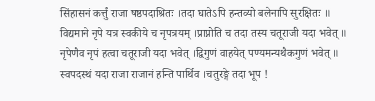सिंहासनं कर्त्तुं राजा षष्ठपदाश्रितः ।तदा घातेऽपि हन्तव्यो बलेनापि सुरक्षितः ॥
विद्यमाने नृपे यत्र स्वकीये च नृपत्रयम् ।प्राप्नोति च तदा तस्य चतूराजी यदा भवेत् ॥
नृपेणैव नृपं हत्वा चतूराजी यदा भवेत् ।द्विगुणं वाहयेत् पण्यमन्यथैकगुणं भवेत् ॥
स्वपदस्थं यदा राजा राजानं हन्ति पार्थिव ।चतुरङ्गे तदा भूप !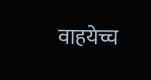वाहयेच्च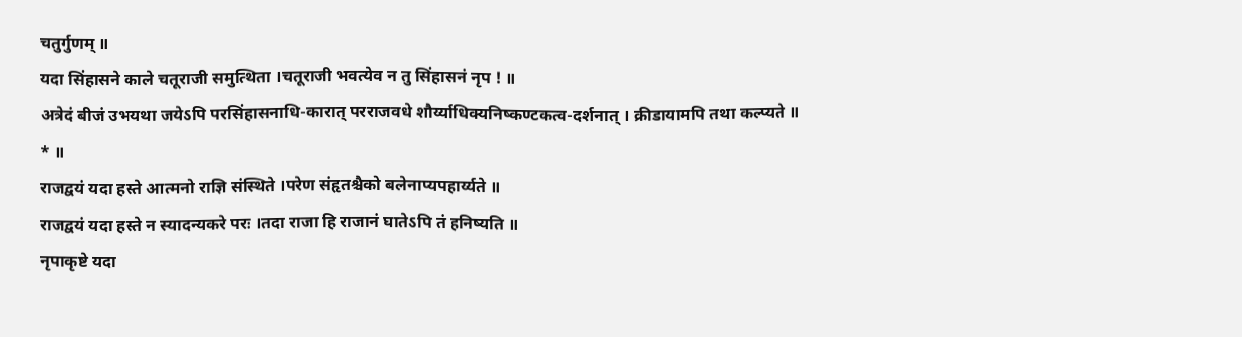चतुर्गुणम् ॥
यदा सिंहासने काले चतूराजी समुत्थिता ।चतूराजी भवत्येव न तु सिंहासनं नृप ! ॥
अत्रेदं बीजं उभयथा जयेऽपि परसिंहासनाधि-कारात् परराजवधे शौर्य्याधिक्यनिष्कण्टकत्व-दर्शनात् । क्रीडायामपि तथा कल्प्यते ॥
* ॥
राजद्वयं यदा हस्ते आत्मनो राज्ञि संस्थिते ।परेण संहृतश्चैको बलेनाप्यपहार्य्यते ॥
राजद्वयं यदा हस्ते न स्यादन्यकरे परः ।तदा राजा हि राजानं घातेऽपि तं हनिष्यति ॥
नृपाकृष्टे यदा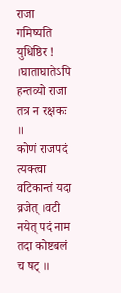राजा गमिष्यति युधिष्ठिर ! ।घाताघातेऽपि हन्तव्यो राजा तत्र न रक्षकः ॥
कोणं राजपदं त्यक्त्वा वटिकान्तं यदा व्रजेत् ।वटी नयेत् पदं नाम तदा कोष्टबलं च षट् ॥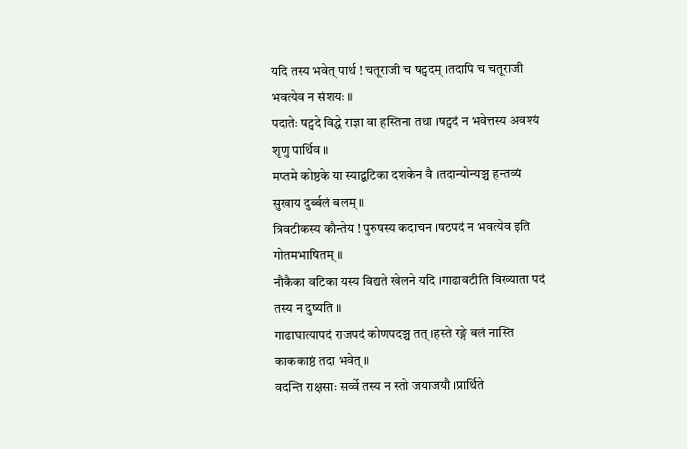यदि तस्य भवेत् पार्थ ! चतूराजी च षट्पदम् ।तदापि च चतूराजी भवत्येव न संशयः ॥
पदातेः षट्पदे विद्धे राज्ञा वा हस्तिना तथा ।षट्पदं न भवेत्तस्य अवश्यं शृणु पार्थिव ॥
मप्तमे कोष्ठके या स्याद्बटिका दशकेन वै ।तदान्योन्यञ्च हन्तव्यं सुखाय दुर्ब्बलं बलम् ॥
त्रिवटीकस्य कौन्तेय ! पुरुषस्य कदाचन ।षटपदं न भवत्येव इति गोतमभाषितम् ॥
नौकैका वटिका यस्य विद्यते खेलने यदि ।गाढावटीति विख्याता पदं तस्य न दुष्यति ॥
गाढाघात्यापदं राजपदं कोणपदञ्च तत् ।हस्ते रङ्गे बलं नास्ति काककाष्ठं तदा भवेत् ॥
वदन्ति राक्षसाः सर्व्वे तस्य न स्तो जयाजयौ ।प्रार्थिते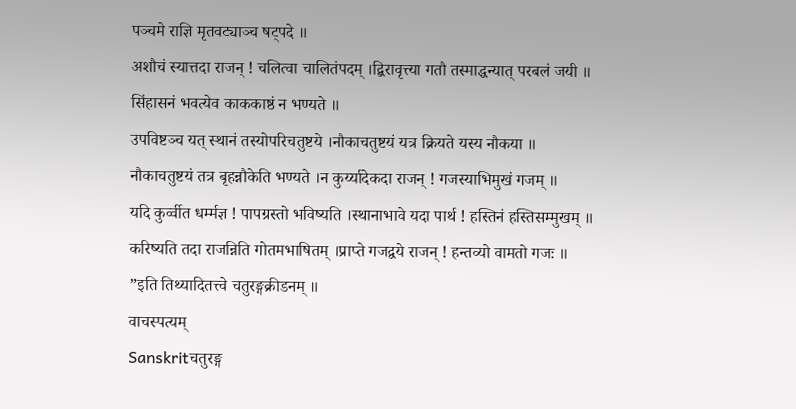पञ्चमे राज्ञि मृतवट्याञ्च षट्पदे ॥
अशौचं स्यात्तदा राजन् ! चलित्वा चालितंपदम् ।द्बिरावृत्त्या गतौ तस्माद्धन्यात् परबलं जयी ॥
सिंहासनं भवत्येव काककाष्ठं न भण्यते ॥
उपविष्टञ्च यत् स्थानं तस्योपरिचतुष्टये ।नौकाचतुष्टयं यत्र क्रियते यस्य नौकया ॥
नौकाचतुष्टयं तत्र बृहन्नौकेति भण्यते ।न कुर्य्यादेकदा राजन् ! गजस्याभिमुखं गजम् ॥
यदि कुर्व्वीत धर्म्मज्ञ ! पापग्रस्तो भविष्यति ।स्थानाभावे यदा पार्थ ! हस्तिनं हस्तिसम्मुखम् ॥
करिष्यति तदा राजन्निति गोतमभाषितम् ।प्राप्ते गजद्वये राजन् ! हन्तव्यो वामतो गजः ॥
”इति तिथ्यादितत्त्वे चतुरङ्गक्रीडनम् ॥
वाचस्पत्यम्
Sanskritचतुरङ्ग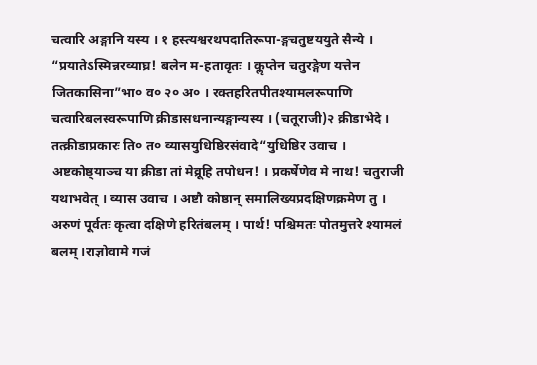चत्वारि अङ्गानि यस्य । १ हस्त्यश्वरथपदातिरूपा-ङ्गचतुष्टययुते सैन्ये । “प्रयातेऽस्मिन्नरव्याघ्र! बलेन म-हतावृतः । कॢप्तेन चतुरङ्गेण यत्तेन जितकासिना”भा० व० २० अ० । रक्तहरितपीतश्यामलरूपाणि चत्वारिबलस्वरूपाणि क्रीडासधनान्यङ्गान्यस्य । (चतूराजी)२ क्रीडाभेदे । तत्क्रीडाप्रकारः ति० त० व्यासयुधिष्ठिरसंवादे“युधिष्ठिर उवाच । अष्टकोष्ठ्याञ्च या क्रीडा तां मेव्रूहि तपोधन! । प्रकर्षेणेव मे नाथ! चतुराजी यथाभवेत् । व्यास उवाच । अष्टौ कोष्ठान् समालिख्यप्रदक्षिणक्रमेण तु । अरुणं पूर्वतः कृत्वा दक्षिणे हरितंबलम् । पार्थ! पश्चिमतः पोतमुत्तरे श्यामलं बलम् ।राज्ञोवामे गजं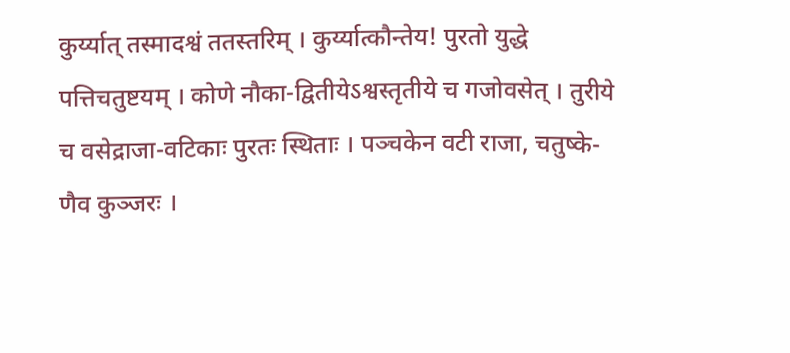कुर्य्यात् तस्मादश्वं ततस्तरिम् । कुर्य्यात्कौन्तेय! पुरतो युद्धे पत्तिचतुष्टयम् । कोणे नौका-द्वितीयेऽश्वस्तृतीये च गजोवसेत् । तुरीये च वसेद्राजा-वटिकाः पुरतः स्थिताः । पञ्चकेन वटी राजा, चतुष्के-णैव कुञ्जरः ।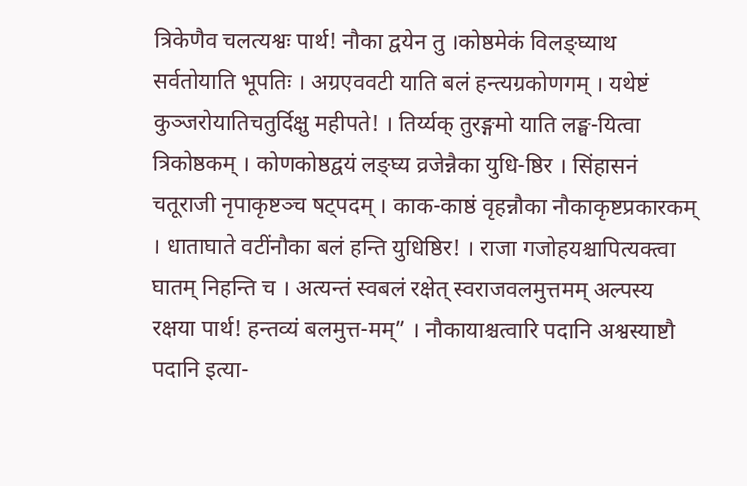त्रिकेणैव चलत्यश्वः पार्थ! नौका द्वयेन तु ।कोष्ठमेकं विलङ्घ्याथ सर्वतोयाति भूपतिः । अग्रएववटी याति बलं हन्त्यग्रकोणगम् । यथेष्टं कुञ्जरोयातिचतुर्दिक्षु महीपते! । तिर्य्यक् तुरङ्गमो याति लङ्घ-यित्वा त्रिकोष्ठकम् । कोणकोष्ठद्वयं लङ्घ्य व्रजेन्नैका युधि-ष्ठिर । सिंहासनं चतूराजी नृपाकृष्टञ्च षट्पदम् । काक-काष्ठं वृहन्नौका नौकाकृष्टप्रकारकम् । धाताघाते वटींनौका बलं हन्ति युधिष्ठिर! । राजा गजोहयश्चापित्यक्त्वा घातम् निहन्ति च । अत्यन्तं स्वबलं रक्षेत् स्वराजवलमुत्तमम् अल्पस्य रक्षया पार्थ! हन्तव्यं बलमुत्त-मम्” । नौकायाश्चत्वारि पदानि अश्वस्याष्टौ पदानि इत्या-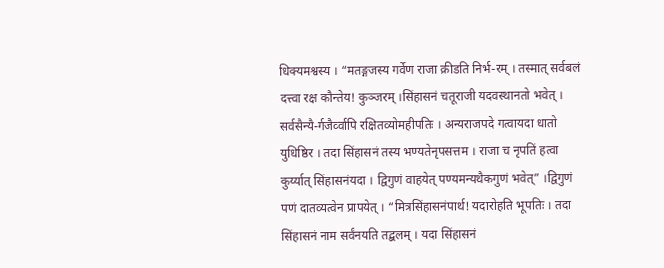धिक्यमश्वस्य । “मतङ्गजस्य गर्वेण राजा क्रीडति निर्भ-रम् । तस्मात् सर्वबलं दत्त्वा रक्ष कौन्तेय! कुञ्जरम् ।सिंहासनं चतूराजी यदवस्थानतो भवेत् । सर्वसैन्यै-र्गजैर्व्वापि रक्षितव्योमहीपतिः । अन्यराजपदे गत्वायदा धातो युधिष्ठिर । तदा सिंहासनं तस्य भण्यतेनृपसत्तम । राजा च नृपतिं हत्वा कुर्य्यात् सिंहासनंयदा । द्विगुणं वाहयेत् पण्यमन्यथैकगुणं भवेत्” ।द्विगुणं पणं दातव्यत्वेन प्रापयेत् । “मित्रसिंहासनंपार्थ! यदारोहति भूपतिः । तदा सिंहासनं नाम सर्वंनयति तद्बलम् । यदा सिंहासनं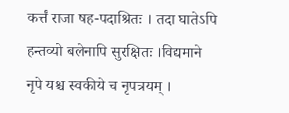कर्त्तं राजा षह-पदाश्रितः । तदा घातेऽपि हन्तव्यो बलेनापि सुरक्षितः ।विद्यमाने नृपे यश्च स्वकीये च नृपत्रयम् ।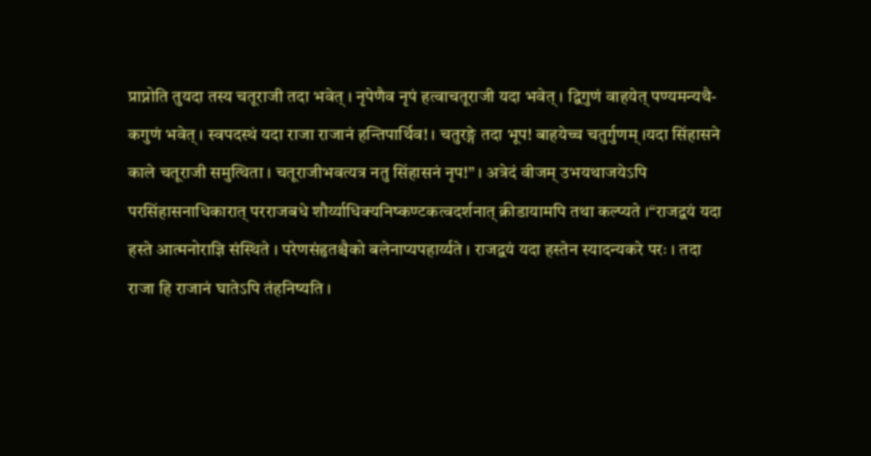प्राप्नोति तुयदा तस्य चतूराजी तदा भवेत् । नृपेणैव नृपं हत्वाचतूराजी यदा भवेत् । द्विगुणं वाहयेत् पण्यमन्यथै-कगुणं भवेत् । स्वपदस्थं यदा राजा राजानं हन्तिपार्थिव! । चतुरङ्गे तदा भूप! बाहयेच्च चतुर्गुणम् ।यदा सिंहासने काले चतूराजी समुत्थिता । चतूराजीभवत्यत्र नतु सिंहासनं नृप!” । अत्रेदं वीजम् उभयथाजयेऽपि परसिंहासनाधिकारात् परराजबधे शौर्य्याधिक्यनिष्कण्टकत्वदर्शनात् क्रीडायामपि तथा कल्प्यते ।“राजद्वयं यदा हस्ते आत्मनोराज्ञि संस्थिते । परेणसंहृतश्चैको बलेनाप्यपहार्य्यते । राजद्वयं यदा हस्तेन स्यादन्यकरे परः । तदा राजा हि राजानं घातेऽपि तंहनिष्यति ।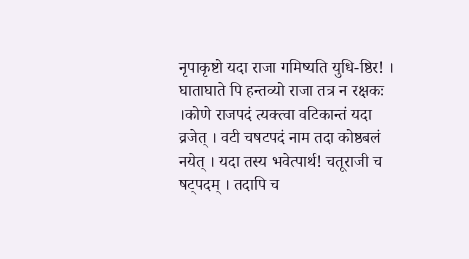नृपाकृष्टो यदा राजा गमिष्यति युधि-ष्ठिर! । घाताघाते पि हन्तव्यो राजा तत्र न रक्षकः ।कोणे राजपदं त्यक्त्वा वटिकान्तं यदा व्रजेत् । वटी चषटपदं नाम तदा कोष्ठबलं नयेत् । यदा तस्य भवेत्पार्थ! चतूराजी च षट्पदम् । तदापि च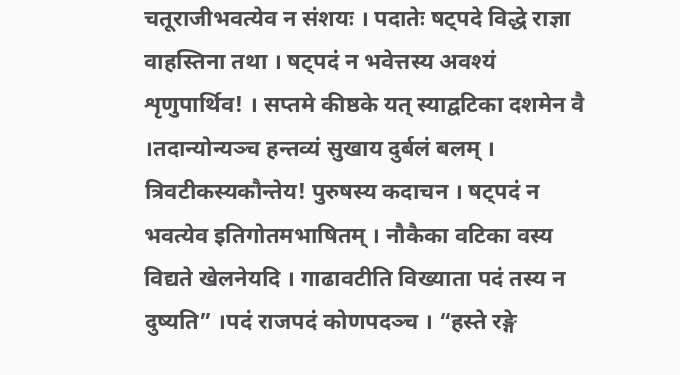चतूराजीभवत्येव न संशयः । पदातेः षट्पदे विद्धे राज्ञा वाहस्तिना तथा । षट्पदं न भवेत्तस्य अवश्यं शृणुपार्थिव! । सप्तमे कीष्ठके यत् स्याद्वटिका दशमेन वै ।तदान्योन्यञ्च हन्तव्यं सुखाय दुर्बलं बलम् । त्रिवटीकस्यकौन्तेय! पुरुषस्य कदाचन । षट्पदं न भवत्येव इतिगोतमभाषितम् । नौकैका वटिका वस्य विद्यते खेलनेयदि । गाढावटीति विख्याता पदं तस्य न दुष्यति” ।पदं राजपदं कोणपदञ्च । “हस्ते रङ्गे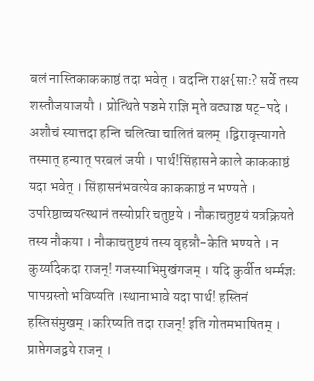बलं नास्तिकाककाष्ठं तदा भवेत् । वदन्ति राक्ष{साः? सर्वे तस्य शस्तौजयाजयौ । प्रोत्थिते पञ्चमे राज्ञि मृते वट्याञ्च षट्-पदे । अशौचं स्यात्तदा हन्ति चलित्वा चालितं बलम् ।द्विरावृत्त्यागते तस्मात् हन्यात् परबलं जयी । पार्थ!सिंहासने काले काककाष्ठं यदा भवेत् । सिंहासनंभवत्येव काककाष्ठं न भण्यते । उपरिष्ठाच्चयत्स्थानं तस्योप्ररि चतुष्टये । नौकाचतुष्टयं यत्रक्रियते तस्य नौकया । नौकाचतुष्टयं तस्य वृहन्नौ-केति भण्यते । न कुर्य्यादेकदा राजन्! गजस्याभिमुखंगजम् । यदि कुर्वीत धर्म्मज्ञः पापग्रस्तो भविष्यति ।स्थानाभावे यदा पार्थ! हस्तिनं हस्तिसंमुखम् ।करिष्यति तदा राजन्! इति गोतमभाषितम् । प्राप्तेगजद्वये राजन् ।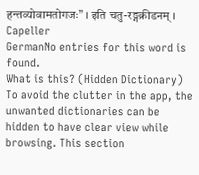हन्तव्योवामतोगजः” । इति चतु-रङ्गक्रीडनम् ।
Capeller
GermanNo entries for this word is found.
What is this? (Hidden Dictionary)
To avoid the clutter in the app, the unwanted dictionaries can be hidden to have clear view while browsing. This section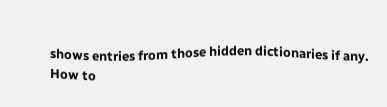shows entries from those hidden dictionaries if any.
How to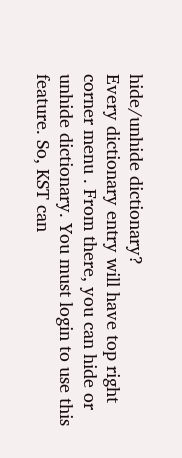hide/unhide dictionary?
Every dictionary entry will have top right corner menu . From there, you can hide or unhide dictionary. You must login to use this feature. So, KST can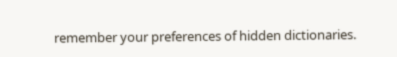remember your preferences of hidden dictionaries.